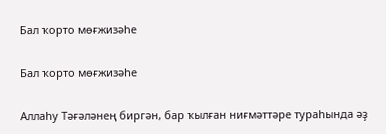Бал ҡорто мөғжизәһе

Бал ҡорто мөғжизәһе

Аллаһу Тәғәләнең биргән, бар ҡылған ниғмәттәре тураһында әҙ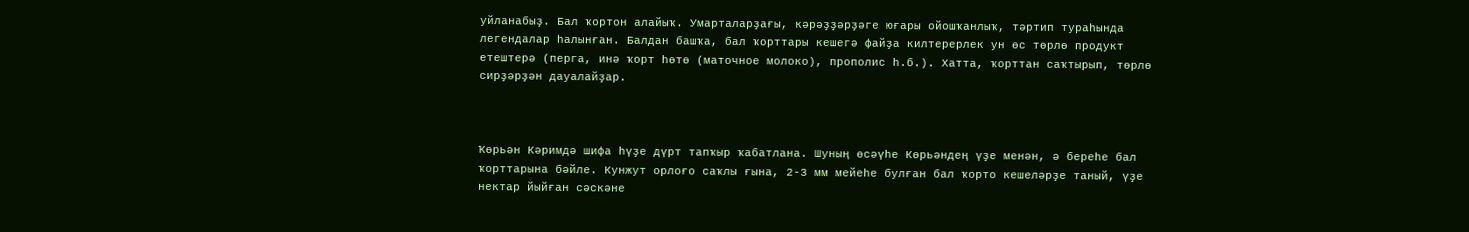уйланабыҙ. Бал ҡортон алайыҡ. Умарталарҙағы, кәрәҙҙәрҙәге юғары ойошҡанлыҡ, тәртип тураһында легендалар һалынған. Балдан башҡа, бал ҡорттары кешегә файҙа килтерерлек ун өс төрлө продукт етештерә (перга, инә ҡорт һөтө (маточное молоко), прополис һ.б.). Хатта, ҡорттан саҡтырып, төрлө сирҙәрҙән дауалайҙар.



Ҡөрьән Кәримдә шифа һүҙе дүрт тапҡыр ҡабатлана. Шуның өсәүһе Көрьәндең үҙе менән, ә береһе бал ҡорттарына бәйле. Кунжут орлоғо саҡлы ғына, 2-3 мм мейеһе булған бал ҡорто кешеләрҙе таный, үҙе нектар йыйған сәскәне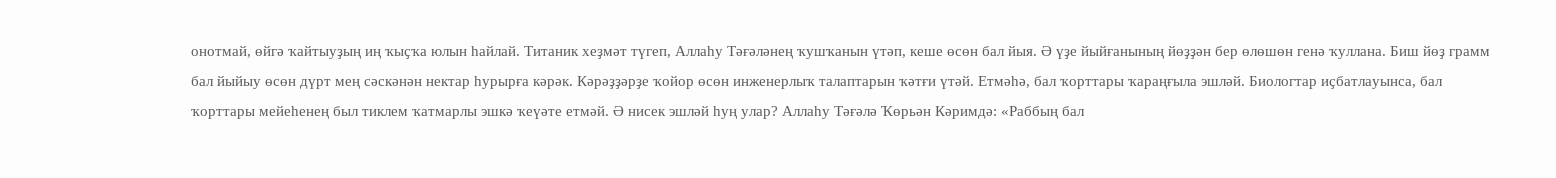онотмай, өйгә ҡайтыуҙың иң ҡыҫҡа юлын һайлай. Титаник хеҙмәт түгеп, Аллаһу Тәғәләнең ҡушҡанын үтәп, кеше өсөн бал йыя. Ә үҙе йыйғанының йөҙҙән бер өлөшөн генә ҡуллана. Биш йөҙ грамм бал йыйыу өсөн дүрт мең сәскәнән нектар һурырға кәрәк. Кәрәҙҙәрҙе ҡойор өсөн инженерлыҡ талаптарын ҡәтғи үтәй. Етмәһә, бал ҡорттары ҡараңғыла эшләй. Биологтар иҫбатлауынса, бал ҡорттары мейеһенең был тиклем ҡатмарлы эшкә ҡеүәте етмәй. Ә нисек эшләй һуң улар? Аллаһу Тәғәлә Ҡөрьән Кәримдә: «Раббың бал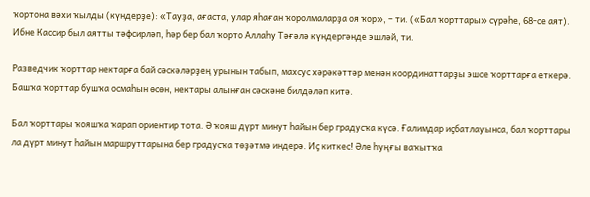ҡортона вәхи ҡылды (күндерҙе): «Тауҙа, ағаста, улар яһаған ҡоролмаларҙа оя ҡор», – ти. («Бал ҡорттары» сүрәһе, 68-се аят). Ибне Кассир был аятты тәфсирләп, һәр бер бал ҡорто Аллаһу Тәғәлә күндергәнде эшләй, ти.

Разведчик ҡорттар нектарға бай сәскәләрҙең урынын табып, махсус хәрәкәттәр менән координаттарҙы эшсе ҡорттарға еткерә. Башҡа ҡорттар бушҡа осмаһын өсөн, нектары алынған сәскәне билдәләп китә.

Бал ҡорттары ҡояшҡа ҡарап ориентир тота. Ә ҡояш дүрт минут һайын бер градусҡа күсә. Ғалимдар иҫбатлауынса, бал ҡорттары ла дүрт минут һайын маршруттарына бер градусҡа төҙәтмә индерә. Иҫ киткес! Әле һуңғы ваҡытҡа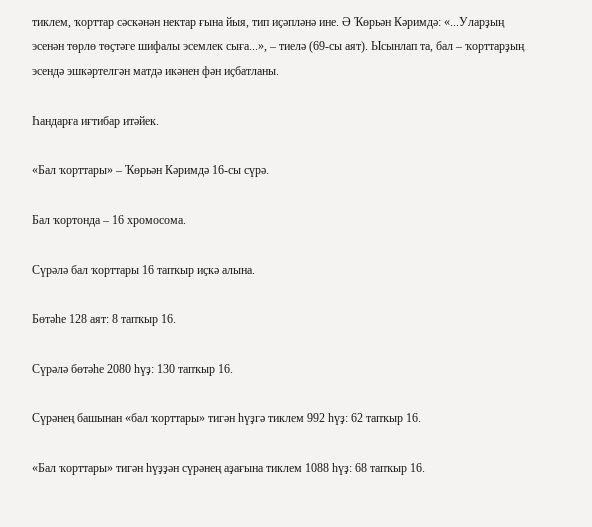тиклем, ҡорттар сәскәнән нектар ғына йыя, тип иҫәпләнә ине. Ә Ҡөрьән Кәримдә: «...Уларҙың эсенән төрлө төҫтәге шифалы эсемлек сыға...», – тиелә (69-сы аят). Ысынлап та, бал – ҡорттарҙың эсендә эшкәртелгән матдә икәнен фән иҫбатланы.

Һандарға иғтибар итәйек.

«Бал ҡорттары» – Ҡөрьән Кәримдә 16-сы сүрә.

Бал ҡортонда – 16 хромосома.

Сүрәлә бал ҡорттары 16 тапҡыр иҫкә алына.

Бөтәһе 128 аят: 8 тапҡыр 16.

Сүрәлә бөтәһе 2080 һүҙ: 130 тапҡыр 16.

Сүрәнең башынан «бал ҡорттары» тигән һүҙгә тиклем 992 һүҙ: 62 тапҡыр 16.

«Бал ҡорттары» тигән һүҙҙән сүрәнең аҙағына тиклем 1088 һүҙ: 68 тапҡыр 16.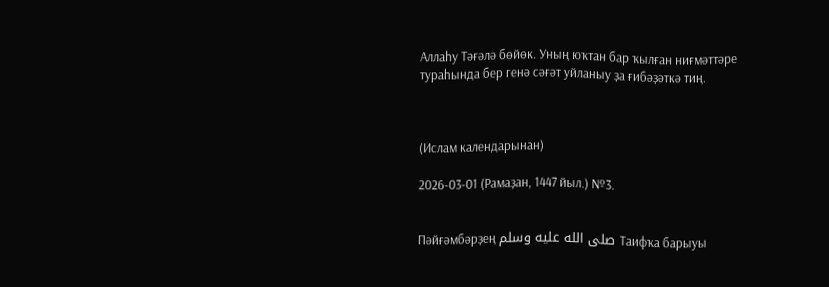Аллаһу Тәғәлә бөйөк. Уның юҡтан бар ҡылған ниғмәттәре тураһында бер генә сәғәт уйланыу ҙа ғибәҙәткә тиң.



(Ислам календарынан)

2026-03-01 (Рамаҙан, 1447 йыл.) №3.


Пәйғәмбәрҙең صلى الله عليه وسلم Таифҡа барыуы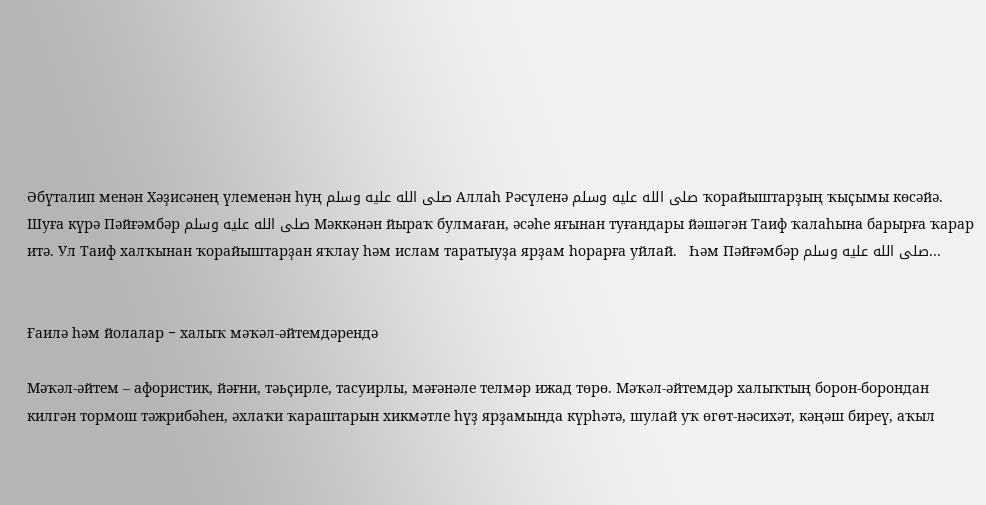Әбүталип менән Хәҙисәнең үлеменән һуң صلى الله عليه وسلم Аллаһ Рәсүленә صلى الله عليه وسلم ҡорайыштарҙың ҡыҫымы көсәйә. Шуға күрә Пәйғәмбәр صلى الله عليه وسلم Мәккәнән йыраҡ булмаған, әсәһе яғынан туғандары йәшәгән Таиф ҡалаһына барырға ҡарар итә. Ул Таиф халҡынан ҡорайыштарҙан яҡлау һәм ислам таратыуҙа ярҙам һорарға уйлай.   Һәм Пәйғәмбәр صلى الله عليه وسلم...


Ғаилә һәм йолалар − халыҡ мәҡәл-әйтемдәрендә

Мәҡәл-әйтем – афористик, йәғни, тәьҫирле, тасуирлы, мәғәнәле телмәр ижад төрө. Мәҡәл-әйтемдәр халыҡтың борон-борондан килгән тормош тәжрибәһен, әхлаҡи ҡараштарын хикмәтле һүҙ ярҙамында күрһәтә, шулай уҡ өгөт-нәсихәт, кәңәш биреү, аҡыл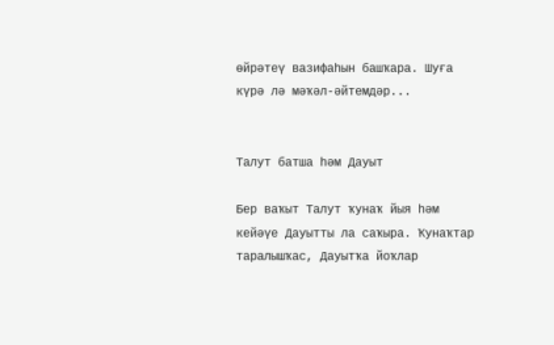өйрәтеү вазифаһын башҡара. Шуға күрә лә мәҡәл-әйтемдәр...


Талут батша һәм Дауыт

Бер ваҡыт Талут ҡунаҡ йыя һәм кейәүе Дауытты ла саҡыра. Ҡунаҡтар таралышҡас, Дауытҡа йоҡлар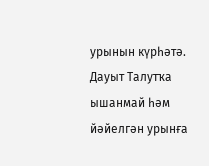урынын күрһәтә. Дауыт Талутҡа ышанмай һәм йәйелгән урынға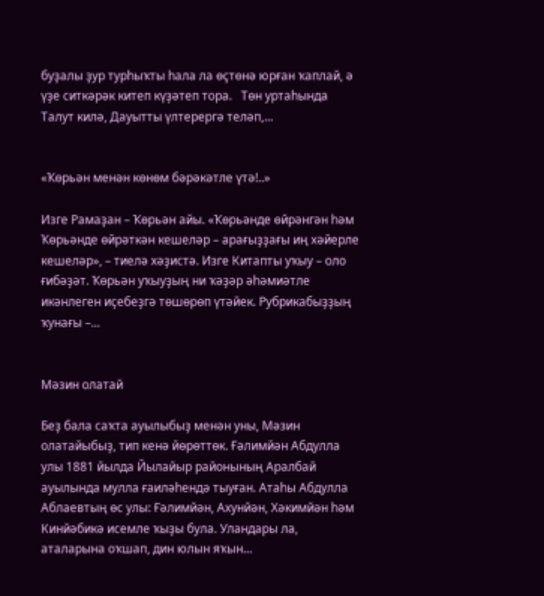буҙалы ҙур турһыҡты һала ла өҫтөнә юрған ҡаплай, ә үҙе ситкәрәк китеп күҙәтеп тора.   Төн уртаһында Талут килә, Дауытты үлтерергә теләп,...


«Ҡөрьән менән көнөм бәрәкәтле үтә!..»

Изге Рамаҙан – Ҡөрьән айы. «Ҡөрьәнде өйрәнгән һәм Ҡөрьәнде өйрәткән кешеләр – арағыҙҙағы иң хәйерле кешеләр», – тиелә хәҙистә. Изге Китапты уҡыу – оло ғибәҙәт. Ҡөрьән уҡыуҙың ни ҡәҙәр әһәмиәтле икәнлеген иҫебеҙгә төшөрөп үтәйек. Рубрикабыҙҙың ҡунағы –...


Мәзин олатай

Беҙ бала саҡта ауылыбыҙ менән уны, Мәзин олатайыбыҙ, тип кенә йөрөттөк. Ғәлимйән Абдулла улы 1881 йылда Йылайыр районының Аралбай ауылында мулла ғаиләһендә тыуған. Атаһы Абдулла Аблаевтың өс улы: Ғәлимйән, Ахунйән, Хәкимйән һәм Кинйәбикә исемле ҡыҙы була. Уландары ла, аталарына оҡшап, дин юлын яҡын...